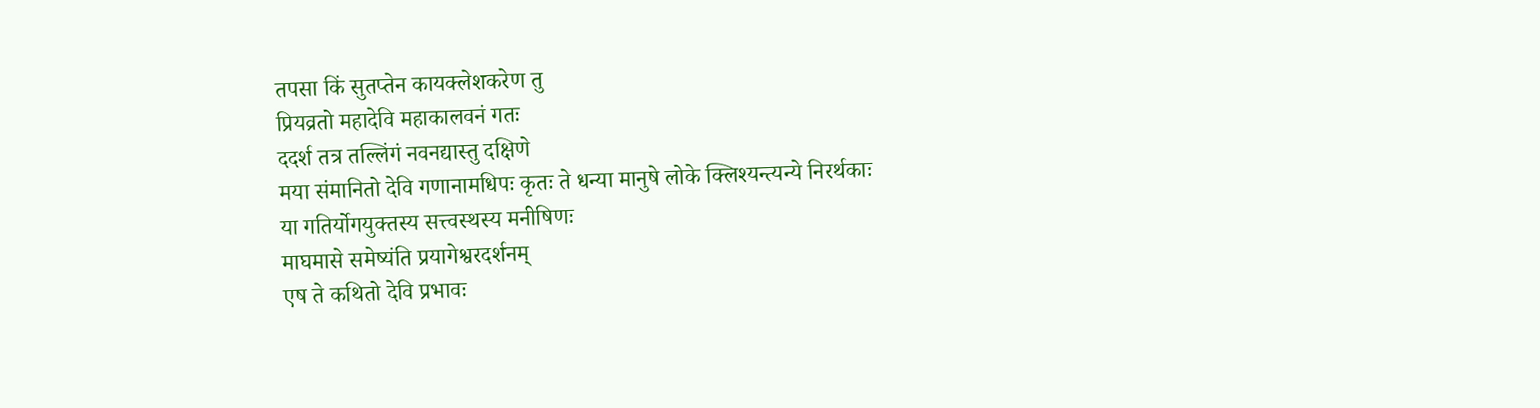तपसा किं सुतप्तेन कायक्लेशकरेण तु
प्रियव्रतो महादेवि महाकालवनं गतः
ददर्श तत्र तल्लिंगं नवनद्यास्तु दक्षिणे
मया संमानितो देवि गणानामधिपः कृतः ते धन्या मानुषे लोके क्लिश्यन्त्यन्ये निरर्थकाः
या गतिर्योगयुक्तस्य सत्त्वस्थस्य मनीषिणः
माघमासे समेष्यंति प्रयागेश्वरदर्शनम्
एष ते कथितो देवि प्रभावः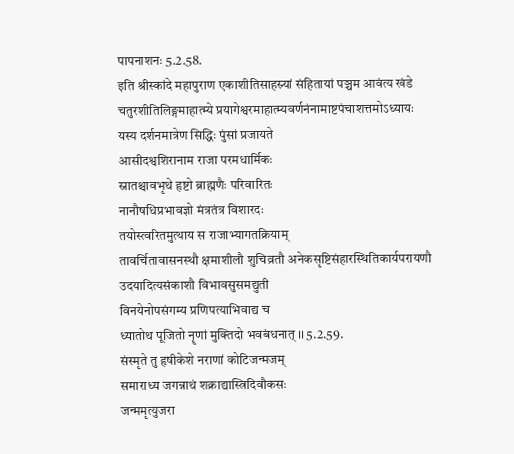पापनाशनः 5.2.58.
इति श्रीस्कांदे महापुराण एकाशीतिसाहस्र्यां संहितायां पञ्चम आवंत्य खंडे चतुरशीतिलिङ्गमाहात्म्ये प्रयागेश्वरमाहात्म्यवर्णनंनामाष्टपंचाशत्तमोऽध्यायः
यस्य दर्शनमात्रेण सिद्धिः पुंसां प्रजायते
आसीदश्वशिरानाम राजा परमधार्मिकः
स्नातश्चावभृथे हृष्टो ब्राह्मणैः परिवारितः
नानौषधिप्रभावज्ञो मंत्रतंत्र विशारदः
तयोस्त्वरितमुत्थाय स राजाभ्यागतक्रियाम्
तावर्चितावासनस्थौ क्षमाशीलौ शुचिव्रतौ अनेकसृष्टिसंहारस्थितिकार्यपरायणौ
उदयादित्यसंकाशौ विभावसुसमद्युती
विनयेनोपसंगम्य प्रणिपत्याभिवाद्य च
ध्यातोथ पूजितो नॄणां मुक्तिदो भवबंधनात् ।। 5.2.59.
संस्मृते तु हृषीकेशे नराणां कोटिजन्मजम्
समाराध्य जगन्नाथं शक्राद्यास्त्रिदिवौकसः
जन्ममृत्युजरा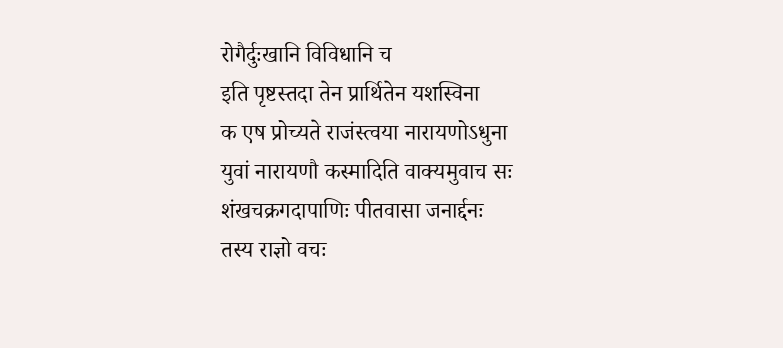रोगैर्दुःखानि विविधानि च
इति पृष्टस्तदा तेन प्रार्थितेन यशस्विना
क एष प्रोच्यते राजंस्त्वया नारायणोऽधुना
युवां नारायणौ कस्मादिति वाक्यमुवाच सः
शंखचक्रगदापाणिः पीतवासा जनार्द्दनः
तस्य राज्ञो वचः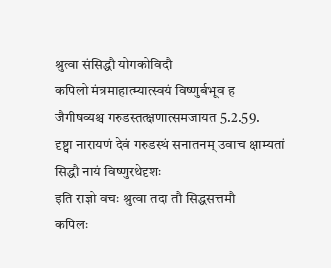श्रुत्वा संसिद्धौ योगकोविदौ
कपिलो मंत्रमाहात्म्यात्स्वयं विष्णुर्बभूव ह
जैगीषव्यश्च गरुडस्तत्क्षणात्समजायत 5.2.59.
दृष्ट्वा नारायणं देवं गरुडस्थं सनातनम् उवाच क्षाम्यतां सिद्धौ नायं विष्णुरथेदृशः
इति राज्ञो वचः श्रुत्वा तदा तौ सिद्धसत्तमौ
कपिलः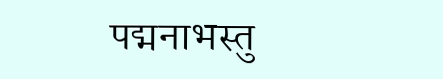पद्मनाभस्तु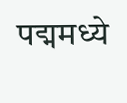पद्ममध्ये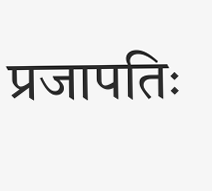प्रजापतिः